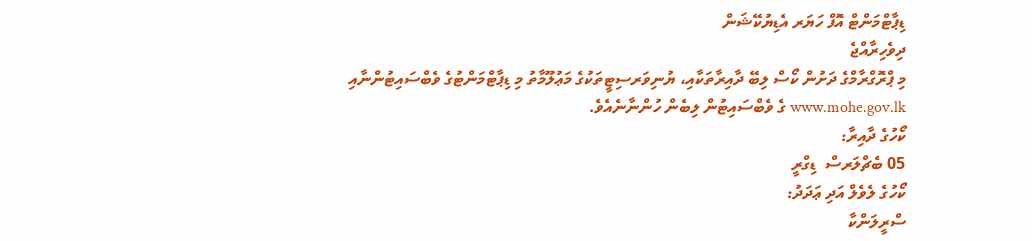ޑިޕާޓްމަންޓް އޮފް ހަޔަރ އެޑިޔުކޭޝަން
ދިވެހިރާއްޖެ
މި ޕްރޮގްރާމްގެ ދަށުން ކޯސް ލިބޭ ދާއިރާތަކާއި، ޔުނިވަރސިޓީތަކުގެ މަޢުލޫމާތު މި ޑިޕާޓްމަންޓުގެ ވެބްސައިޓުންނާއި www.mohe.gov.lk ގެ ވެބްސައިޓުން ލިބެން ހުންނާނެއެވެ.
ކޯހުގެ ދާއިރާ:
05 ބެޗްލަރސް  ޑިގްރީ
ކޯހުގެ ލެވެލް އަދި ޢަދަދު:
ސްރީލަންކާ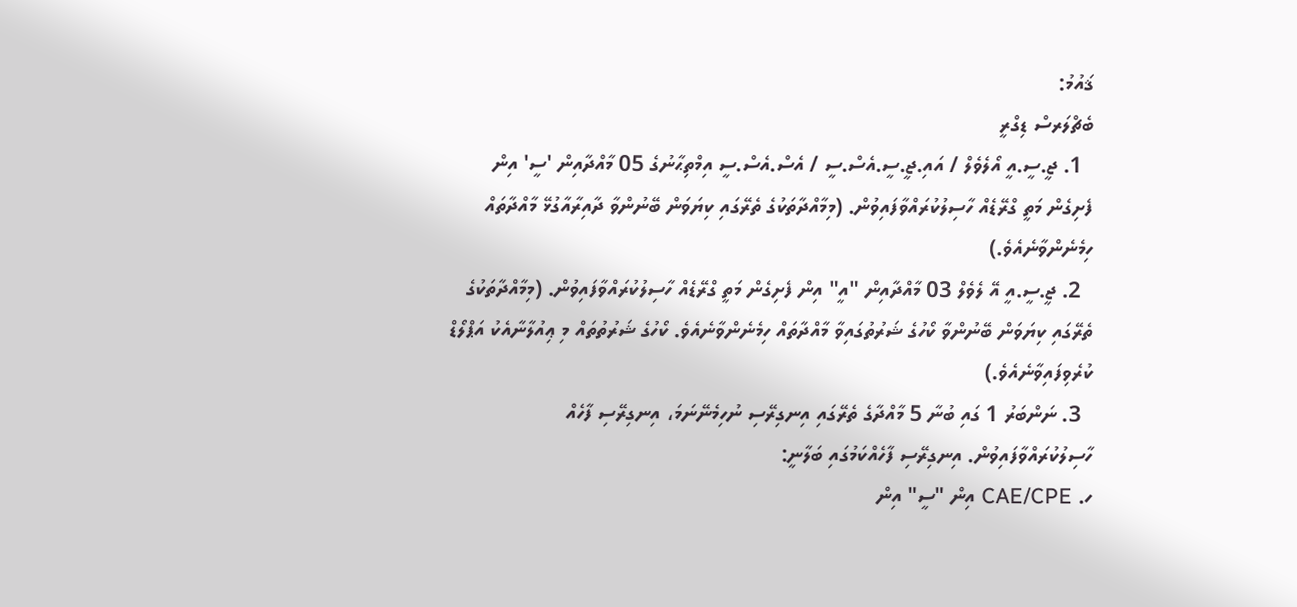ޤައުމު:
ބެޗްލަރސް ޑިގްރީ
  1. ޖީ.ސީ.އީ އޯލެވެލް / އައި.ޖީ.ސީ.އެސް.ސީ / އެސް.އެސް.ސީ އިމްތިޙާނުގެ 05 މާއްދާއިން 'ސީ' އިން ފެށިގެން މަތީ ގްރޭޑެއް ހާސިލުކުރައްވާފައިވުން. (މިމާއްދާތަކުގެ ތެރޭގައި ކިޔަވަން ބޭނުންވާ ދާއިރާއާގުޅޭ މާއްދާތައް ހިމެނެންވާނެއެވެ.)
  2. ޖީ.ސީ.އީ އޭ ލެވެލް 03 މާއްދާއިން "އީ" އިން ފެށިގެން މަތީ ގްރޭޑެއް ހާސިލުކުރައްވާފައިވުން. (މިމާއްދާތަކުގެ ތެރޭގައި ކިޔަވަން ބޭނުންވާ ކޯހުގެ ޝަރުތުގައިވާ މާއްދާތައް ހިމެނެންވާނެއެވެ. ކޯހުގެ ޝަރުތުތައް މި ޢިއުލާނާއެކު އަޕްލޯޑް ކުރެވިފައިވާނެއެވެ.)
  3. ނަންބަރު 1 ގައި ބުނާ 5 މާއްދާގެ ތެރޭގައި އިނގިރޭސި ނުހިމެނޭނަމަ، އިނގިރޭސި ފާހެއް ހާސިލުކުރައްވާފައިވުން. އިނގިރޭސި ފާހެއްކަމުގައި ބަލާނީ:
ހ. CAE/CPE އިން "ސީ" އިން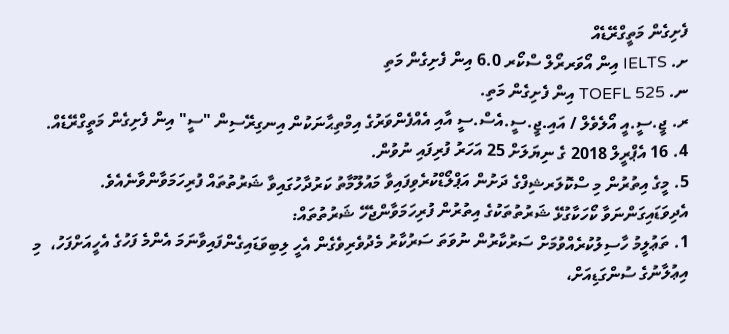ފެށިގެން މަތީގްރޭޑެއް
ށ. IELTS އިން އޯވަރރޯލް ސްކޯރ 6.0 އިން ފެށިގެން މަތި
ނ. TOEFL 525 އިން ފެށިގެން މަތި.
ރ. ޖީ.ސީ.އީ އޯލެވެލް / އައި.ޖީ.ސީ.އެސް.ސީ އާއި އެއްފެންވަރުގެ އިމްތިޙާނަކުން އިނގިރޭސިން "ސީ" އިން ފެށިގެން މަތީގްރޭޑެއް.
4. 16 އެޕްރީލް 2018 ގެ ނިޔަލަށް 25 އަހަރު ފުރިފައި ނުވުން.
5. މީގެ އިތުރުން މި ސްކޮލަރޝިފްގެ ދަށުން އަޕްލޯޑްކުރެވިފައިވާ މައުލޫމާތު ކަރުދާހުގައިވާ ޝަރުތުތައް ފުރިހަމަވާންވާނެއެވެ.
އެދިވަޑައިގަންނަވާ ކޯހަކާގުޅޭ ޝަރުތުތަކުގެ އިތުރުން ފުރިހަމަވާންޖެހޭ ޝަރުތުތައް:
1. ތަޢުލީމު ހާސިލުކުރެއްވުމަށް ސަރުކާރުން ނުވަތަ ސަރުކާރު މެދުވެރިވެގެން އެހީ ލިބިވަޑައިގެންފައިވާނަމަ އެންމެ ފަހުގެ އެހީއަށްފަހު،  މި އިޢުލާނުގެ ސުންގަޑިއަށް،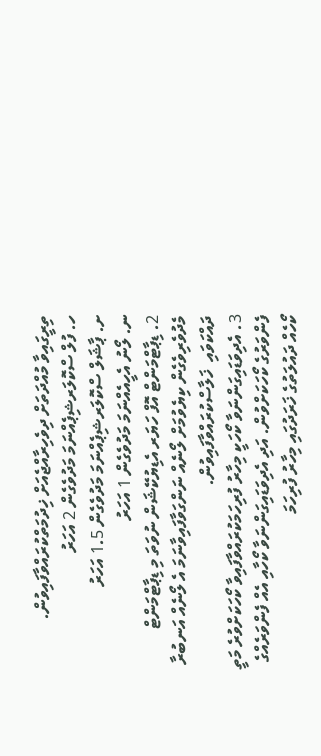ތިރީގައިވާ މުއްދަތަށް ދިވެހިރާއްޖެއަށް ޚިދުމަތްކުރައްވާފައިވުން.
ހ. ފުލް ސްކޮލަރޝިޕެއްނަމަ މަދުވެގެން 2 އަހަރު
ށ. ޕާޝަލް ސްކޮލަރޝިޕެއްނަމަ މަދުވެގެން 1.5 އަހަރު
ނ. ލޯނު އެހީއެއްނަމަ މަދުވެގެން 1 އަހަރު
2. ޑިޕާޓްމަންޓް އޮފް ހަޔަރ އެޑިޔުކޭޝަން ނުވަތަ މި ޑިޕާޓްމަންޓް މެދުވެރިވެގެން ކިޔެވުމަށް ލޯނެއް ނަންގަވާފައިވާނަމަ އެ ލޯނެއް އަނބުރާ ދައްކަވައި  ޚަލާސްކުރައްވާފައިވުން.
3. އެދިވަޑައިގަންނަވާ ކޯހަކީ މިހާރު ފުރިހަމަކުރައްވާފައިވާ ކޯހަކަށްވުރެ މަތީ ފެންވަރުގެ ކޯހަކަށްވުން. އަދި އެދިވަޑައިގަންނަވާ ކޯހާއި އެއް ފެންވަރެއްގެ ކޯހެއް ދައުލަތުގެ ޚަރަދުގައި މިހާރު ފުރިހަމަ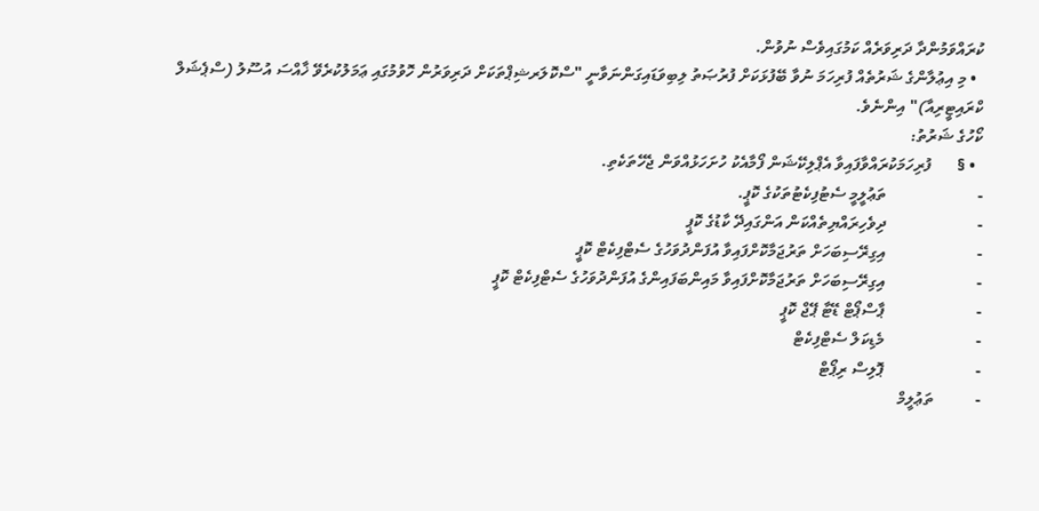ކުރައްވަމުންދާ ދަރިވަރެއް ކަމުގައިވެސް ނުވުން.
  • މި އިޢުލާންގެ ޝަރުތެއް ފުރިހަމަ ނުވާ ބޭފުޅަކަށް ފުރުޞަތު ލިބިވަޑައިގަންނަވާނީ "ސްކޮލަރޝިޕްތަކަށް ދަރިވަރުން ހޮވުމުގައި ޢަމަލުކުރެވޭ ޚާއްސަ އުސޫލު (ސްޕެޝަލް ކްރައިޓީރިއާ)" އިންނެވެ.
ކޯހުގެ ޝަރުތު:
  • §      ފުރިހަމަކުރައްވާފައިވާ އެޕްލިކޭޝަން ފޯމާއެކު ހުށަހަޅުއްވަން ޖެހޭތަކެތި.
-                      ތަޢުލީމީ ސެޓުފިކެޓުތަކުގެ ކޮޕީ.
-                      ދިވެހިރައްޔިތެއްކަން އަންގައިދޭ ކާޑުގެ ކޮޕީ
-                      އިގިރޭސިބަހަށް ތަރުޖަމާކޮށްފައިވާ އުފަންދުވަހުގެ ސެޓްފިކެޓް ކޮޕީ
-                      އިގިރޭސިބަހަށް ތަރުޖަމާކޮށްފައިވާ މައިންބަފައިންގެ އުފަންދުވަހުގެ ސެޓްފިކެޓް ކޮޕީ
-                      ޕާސްޕޯޓް ޑޭޓާ ޕޭޖް ކޮޕީ
-                      މެޑިކަލް ސެޓްފިކެޓް
-                      ޕޮލިސް ރިޕޯޓް
-          ތަޢުލީމް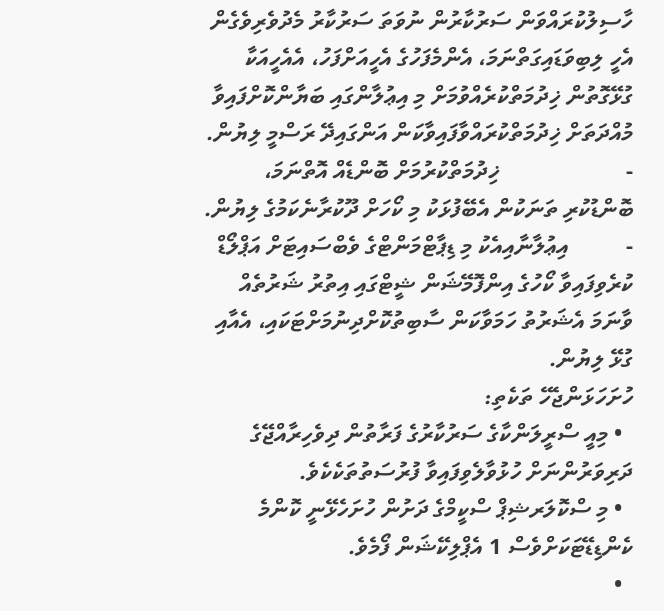ހާސިލުކުރައްވަން ސަރުކާރުން ނުވަތަ ސަރުކާރު މެދުވެރިވެގެން އެހީ ލިބިވަޑައިގަތްނަމަ، އެންމެފަހުގެ އެހީއަށްފަހު، އެއެހީއަކާ ގުޅޭގޮތުން ޚިދުމަތްކުރެއްވުމަށް މި އިޢުލާންގައި ބަޔާންކޮށްފައިވާ މުއްދަތަށް ޚިދުމަތްކުރައްވާފައިވާކަން އަންގައިދޭ ރަސްމީ ލިޔުން.
-                      ޚިދުމަތްކުރުމަށް ބޮންޑެއް އޮތްނަމަ، ބޮންޑުކުރި ތަނަކުން އެބޭފުޅަކު މި ކޯހަށް ދޫކުރާނެކަމުގެ ލިޔުން.
-          އިޢުލާނާއިއެކު މި ޑިޕާޓްމަންޓްގެ ވެބްސައިޓަށް އަޕްލޯޑް ކުރެވިފައިވާ ކޯހުގެ އިންފޮމޭޝަން ޝީޓްގައި އިތުރު ޝަރުތެއް ވާނަމަ އެޝަރުތު ހަމަވާކަން ސާބިތުކޮށްދިނުމަށްޓަކައި، އެއާއި ގުޅޭ ލިޔުން.
ހުށަހަޅަންޖެހޭ ތަކެތި:
  • މިއީ ސްރީލަންކާގެ ސަރުކާރުގެ ފަރާތުން ދިވެހިރާއްޖޭގެ ދަރިވަރުންނަށް ހުޅުވާލެވިފައިވާ ފުރުސަތުތަކެކެވެ.
  • މި ސްކޮލަރޝިޕް ސްކީމްގެ ދަށުން ހުށަހެޅޭނީ ކޮންމެ ކެންޑިޑޭޓަކަށްވެސް 1 އެޕްލިކޭޝަން ފޯމެވެ.
  •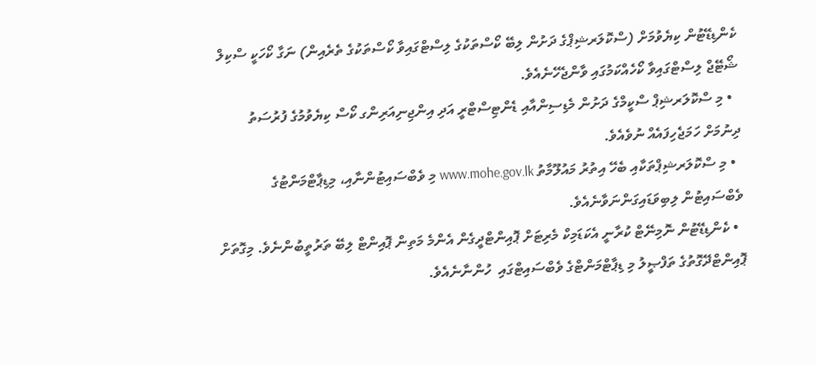ކެންޑިޑޭޓުން ކިޔެވުމަށް (ސްކޮލަރޝިޕްގެ ދަށުން ލިބޭ ކޯސްތަކުގެ ލިސްޓްގައިވާ ކޯސްތަކުގެ ތެރެއިން) ނަގާ ކޯހަކީ ސްކިލް ޝޯޓޭޖް ލިސްޓްގައިވާ ކޯހެއްކަމުގައި ވާންޖެހޭނެއެވެ.
  • މި ސްކޮލަރޝިޕް ސްކީމްގެ ދަށުން މެޑިސިންއާއި ޑެންޓިސްޓްރީ އަދި އިންޖިނިއަރިންގ ކޯސް ކިޔެވުމުގެ ފުރުސަތު ދިނުމަށް ހަމަޖެހިފައެއް ނުވެއެވެ.
  • މި ސްކޮލަރޝިޕްތަކާއި ބެހޭ އިތުރު މައުލޫމާތު www.mohe.gov.lk މި ވެބްސައިޓުންނާއި، މިޑިޕާޓްމަންޓުގެ ވެބްސައިޓުން ލިބިވަޑައިގަންނަވާނެއެވެ.
  • ކެންޑިޑޭޓުން ނޮމިނޭޓް ކުރާނީ އެކަޑަމިކް މެރިޓަށް ޕޮއިންޓްދީގެން އެންމެ މަތިން ޕޮއިންޓް ލިބޭ ތަރުތީބުންނެވެ. މިގޮތަށް ޕޮއިންޓްދޭގޮތުގެ ތަފްޞީލު މި ޑިޕާޓްމަންޓްގެ ވެބްސައިޓްގައި  ހުންނާނެއެވެ.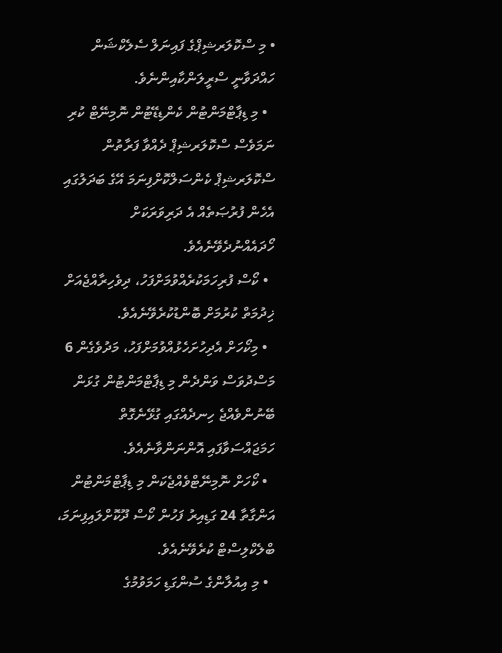• މި ސްކޮލަރޝިޕްގެ ފައިނަލް ސެލެކްޝަން ހައްދަވާނީ ސްރީލަންކާއިންނެވެ.
  • މި ޑިޕާޓްމަންޓުން ކެންޑިޑޭޓުން ނޮމިނޭޓް ކުރި ނަމަވެސް ސްކޮލަރޝިޕް ދެއްވާ ފަރާތުން ސްކޮލަރޝިޕް ކެންސަލްކޮށްފިނަމަ އޭގެ ބަދަލުގައި އެހެން ފުރުޞަތެއް އެ ދަރިވަރަކަށް ހޯދައެއްނުދެވޭނެއެވެ.
  • ކޯސް ފުރިހަމަކުރެއްވުމަށްފަހު، ދިވެހިރާއްޖެއަށް ޚިދުމަތް ކުރުމަށް ބޮންޑުކުރެވޭނެއެވެ.
  • މިކޯހަށް އެދިހުށަހެޅުއްވުމަށްފަހު، މަދުވެގެން 6 މަސްދުވަސް ވަންދެން މި ޑިޕާޓްމަންޓުން ގުޅަން ބޭނުންވެއްޖެ ހިނދެއްގައި ގުޅޭނެގޮތް ހަމަޖައްސަވާފައި އޮންނަންވާނެއެވެ.
  • ކޯހަށް ނޮމިނޭޓްވެއްޖެކަން މި ޑިޕާޓްމަންޓުން އަންގާތާ 24 ގަޑިއިރު ފަހުން ކޯސް ދޫކޮށްލައިފިނަމަ، ބްލެކްލިސްޓް ކުރެވޭނެއެވެ.
  • މި އިއުލާންގެ ސުންގަޑި ހަމަވުމުގެ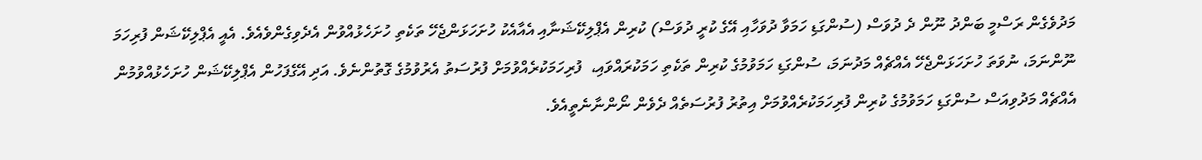މަދުވެގެން ރަސްމީ ބަންދު ނޫން ދެ ދުވަސް (ސުންގަޑި ހަމަވާ ދުވަހާއި އޭގެ ކުރީ ދުވަސް) ކުރިން އެޕްލިކޭޝަނާއި އެއާއެކު ހުށަހަޅަންޖެހޭ ތަކެތި ހުށަހެޅުއްވުން އެދެވިގެންވެއެވެ. އެއީ އެޕްލިކޭޝަން ފުރިހަމަ ނޫންނަމަ، ނުވަތަ ހުށަހަޅަންޖެހޭ އެއްޗެއް މަދުނަމަ، ސުންގަޑި ހަމަވުމުގެ ކުރިން ތަކެތި ހަމަކުރައްވައި،  ފުރިހަމަކުރެއްވުމަށް ފުރުސަތު އެރުވުމުގެ ގޮތުންނެވެ. އަދި އޭގެފަހުން އެޕްލިކޭޝަން ހުށަހެޅުއްވުމުން އެއްޗެއް މަދުވިއަސް ސުންގަޑި ހަމަވުމުގެ ކުރިން ފުރިހަމަކުރެއްވުމަށް އިތުރު ފުރުސަތެއް ދެވެން ނޯންނާނެތީއެވެ.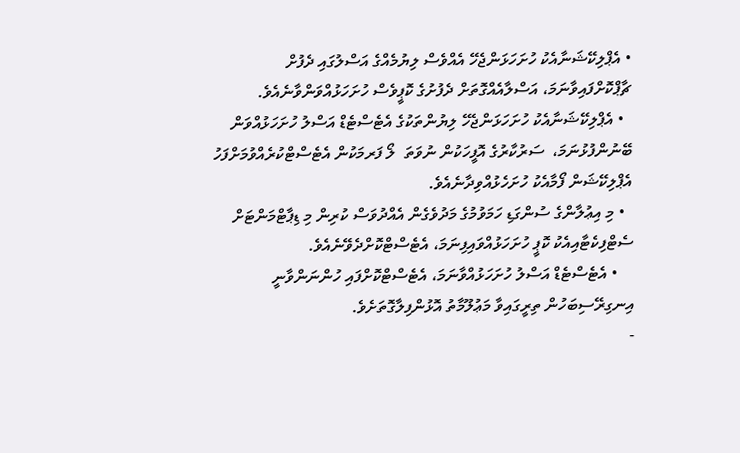• އެޕްލިކޭޝަނާއެކު ހުށަހަޅަންޖެހޭ އެއްވެސް ލިޔުމެއްގެ އަސްލުގައި ދެފުށް ޗާޕްކޮށްފައިވާނަމަ، އަސްލާއެއްގޮތަށް ދެފުށުގެ ކޮޕީވެސް ހުށަހަޅުއްވަންވާނެއެވެ.
  • އެޕްލިކޭޝަނާއެކު ހުށަހަޅަންޖެހޭ ލިޔުންތަކުގެ އެޓެސްޓެޑް އަސްލު ހުށަހަޅުއްވަން ބޭނުންފުޅުނަމަ،  ސަރުކާރުގެ އޮފީހަކުން ނުވަތަ  ލޯ ފަރމަކުން އެޓެސްޓްކުރެއްވުމަށްފަހު އެޕްލިކޭޝަން ފޯމާއެކު ހުށަހެޅުއްވިދާނެއެވެ.
  • މި އިޢުލާންގެ ސުންގަޑި ހަމަވުމުގެ މަދުވެގެން އެއްދުވަސް ކުރިން މި ޑިޕާޓްމަންޓަށް ސެޓްފިކެޓާއިއެކު ކޮޕީ ހުށަހަޅުއްވައިފިނަމަ، އެޓެސްޓްކޮށްދެވޭނެއެވެ.
    • އެޓެސްޓެޑް އަސްލު ހުށަހަޅުއްވާނަމަ، އެޓެސްޓްކޮށްފައި ހުންނަންވާނީ އިނގިރޭސިބަހުން ތިރީގައިވާ މަޢުލޫމާތު އޮޅުންފިލާގޮތަށެވެ.
-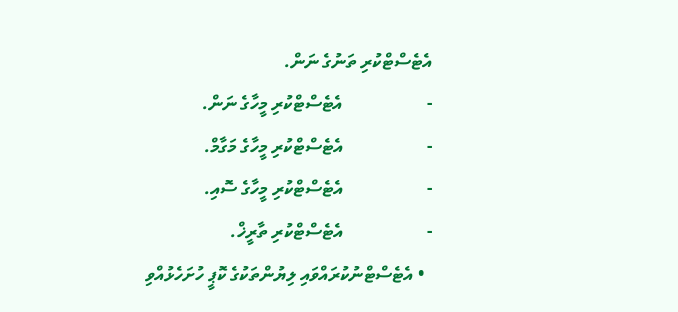އެޓެސްޓްކުރި ތަނުގެ ނަން.
-                   އެޓެސްޓްކުރި މީހާގެ ނަން.
-                   އެޓެސްޓްކުރި މީހާގެ މަގާމް.
-                   އެޓެސްޓްކުރި މީހާގެ ސޮއި.
-                   އެޓެސްޓްކުރި ތާރީޚް.
  • އެޓެސްޓްނުކުރައްވައި ލިޔުންތަކުގެ ކޮޕީ ހުށަހެޅުއްވި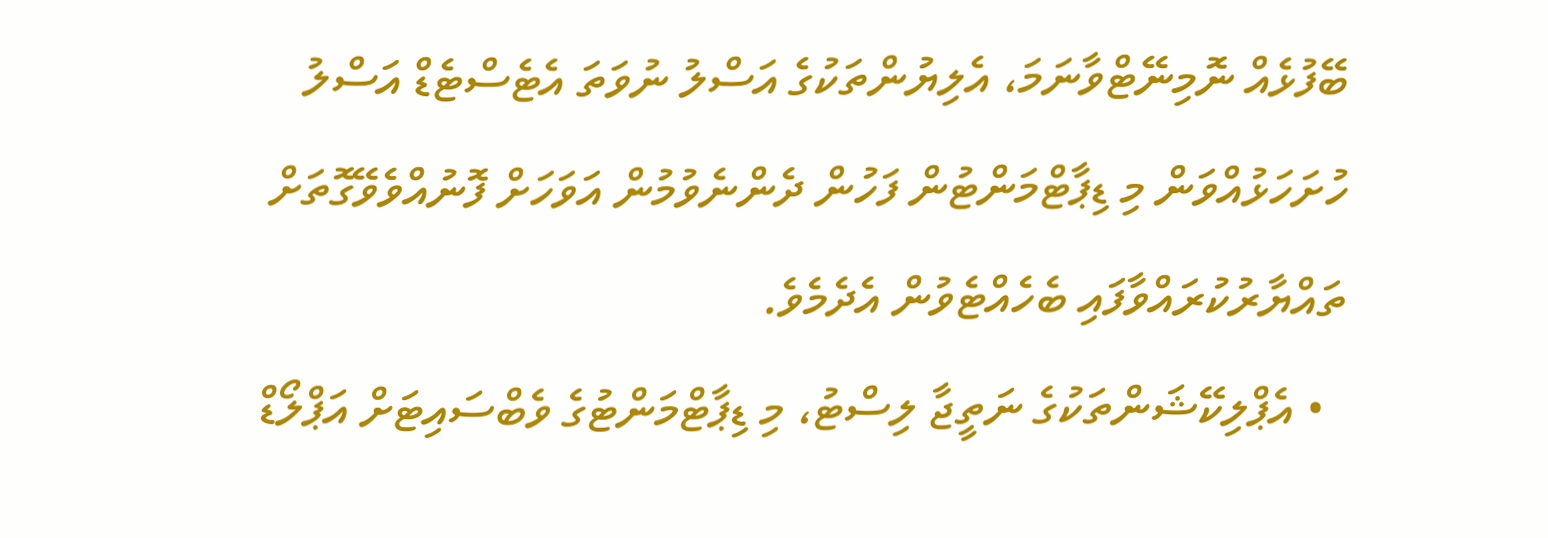ބޭފުޅެއް ނޮމިނޭޓްވާނަމަ، އެލިޔުންތަކުގެ އަސްލު ނުވަތަ އެޓެސްޓެޑް އަސްލު ހުށަހަޅުއްވަން މި ޑިޕާޓްމަންޓުން ފަހުން ދެންނެވުމުން އަވަހަށް ފޮނުއްވެވޭގޮތަށް ތައްޔާރުކުރައްވާފައި ބެހެއްޓެވުން އެދެމެވެ.
  • އެޕްލިކޭޝަންތަކުގެ ނަތީޖާ ލިސްޓު، މި ޑިޕާޓްމަންޓުގެ ވެބްސައިޓަށް އަޕްލޯޑް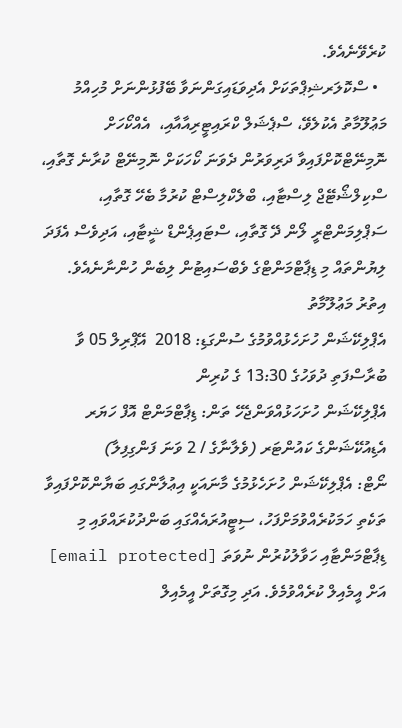ކުރެވޭނެއެވެ.
  • ސްކޮލަރޝިޕްތަކަށް އެދިވަޑައިގަންނަވާ ބޭފުޅުންނަށް މުހިއްމު މަޢުލޫމާތު އެކުލެވޭ، ސްޕެޝަލް ކްރައިޓީރިއާއާއި،  އެއްކޯހަށް ނޮމިނޭޓްކޮށްފައިވާ ދަރިވަރުން ދެވަނަ ކޯހަކަށް ނޮމިނޭޓް ކުރާނެ ގޮތާއި، ސްކިލްޝޯޓޭޖް ލިސްޓާއި، ބްލެކްލިސްޓް ކުރުމާ ބެހޭ ގޮތާއި، ސަޕްލިމަންޓްރީ ލޯން ދޭ ގޮތާއި، ސްޓައިޕެންޑް ޝީޓާއި، އަދިވެސް އެފަދަ ލިޔުންތައް މި ޑިޕާޓްމަންޓްގެ ވެބްސައިޓުން ލިބެން ހުންނާނެއެވެ.
އިތުރު މަޢުލޫމާތު
އެޕްލިކޭޝަން ހުށަހެޅުއްވުމުގެ ސުންގަޑި: 2018  އޭޕްރިލް 05 ވާ ބުރާސްފަތި ދުވަހުގެ 13:30 ގެ ކުރިން
އެޕްލިކޭޝަން ހުށަހަޅުއްވަންޖެހޭ ތަން: ޑިޕާޓްމަންޓް އޮފް ހަޔަރ އެޑިއުކޭޝަންގެ ކައުންޓަރ (ވެލާނާގެ / 2 ވަނަ ފަންގިފިލާ)
ނޯޓް: އެޕްލިކޭޝަން ހުށަހެޅުމުގެ މާނައަކީ އިޢުލާންގައި ބަޔާންކޮށްފައިވާ ތަކެތި ހަމަކުރެއްވުމަށްފަހު، ސިޓީއުރައެއްގައި ބަންދުކުރައްވައި މި ޑިޕާޓްމަންޓާއި ހަވާލުކުރުން ނުވަތަ [email protected] އަށް އީމެއިލް ކުރެއްވުމެވެ. އަދި މިގޮތަށް އީމެއިލް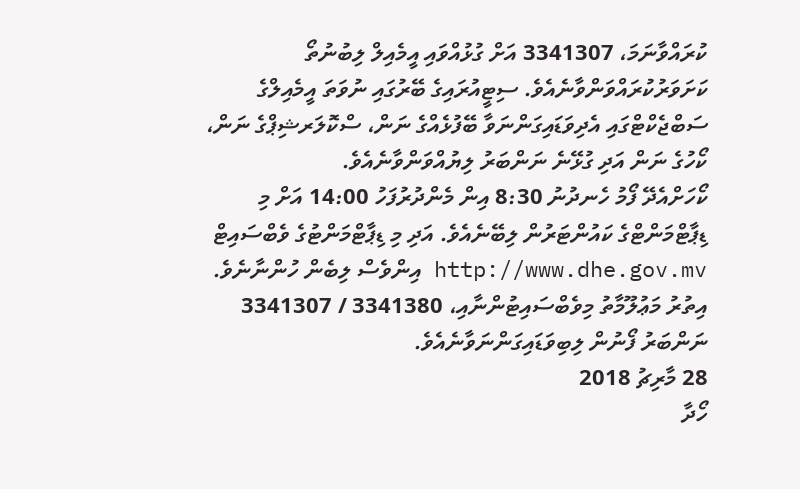ކުރައްވާނަމަ، 3341307 އަށް ގުޅުއްވައި އީމެއިލް ލިބުނުތޯ ކަށަވަރުކުރައްވަންވާނެއެވެ. ސިޓީއުރައިގެ ބޭރުގައި ނުވަތަ އީމެއިލްގެ ސަބްޖެކްޓްގައި އެދިވަޑައިގަންނަވާ ބޭފުޅެއްގެ ނަން، ސްކޮލަރޝިޕްގެ ނަން، ކޯހުގެ ނަން އަދި ގުޅޭނެ ނަންބަރު ލިޔުއްވަންވާނެއެވެ.
ކޯހަށްއެދޭ ފޯމު ހެނދުނު 8:30 އިން މެންދުރުފަހު 14:00 އަށް މި ޑިޕާޓްމަންޓްގެ ކައުންޓަރުން ލިބޭނެއެވެ. އަދި މި ޑިޕާޓްމަންޓުގެ ވެބްސައިޓް http://www.dhe.gov.mv އިންވެސް ލިބެން ހުންނާނެވެ. އިތުރު މަޢުލޫމާތު މިވެބްސައިޓުންނާއި، 3341380 / 3341307 ނަންބަރު ފޯނުން ލިބިވަޑައިގަންނަވާނެއެވެ.
28 މާރިޗު 2018
ހޯދާ